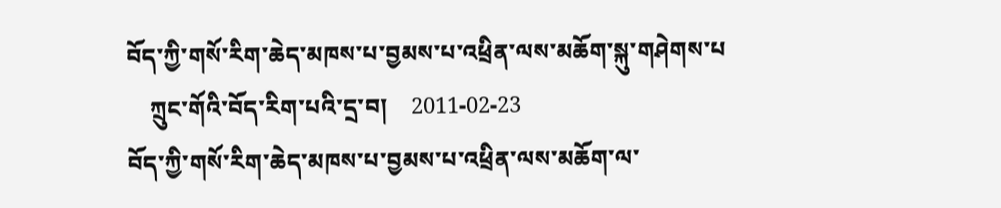བོད་ཀྱི་གསོ་རིག་ཆེད་མཁས་པ་བྱམས་པ་འཕྲིན་ལས་མཆོག་སྐུ་གཤེགས་པ
    ཀྲུང་གོའི་བོད་རིག་པའི་དྲ་བ།    2011-02-23
བོད་ཀྱི་གསོ་རིག་ཆེད་མཁས་པ་བྱམས་པ་འཕྲིན་ལས་མཆོག་ལ་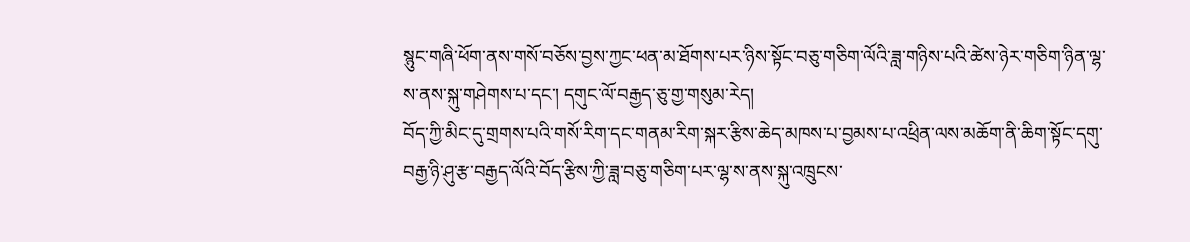སྙུང་གཞི་ཕོག་ནས་གསོ་བཅོས་བྱས་ཀྱང་ཕན་མ་ཐོགས་པར་ཉིས་སྟོང་བཅུ་གཅིག་ལོའི་ཟླ་གཉིས་པའི་ཚེས་ཉེར་གཅིག་ཉིན་ལྷ་ས་ནས་སྐུ་གཤེགས་པ་དང་། དགུང་ལོ་བརྒྱད་ཅུ་གྱ་གསུམ་རེད།
བོད་ཀྱི་མིང་དུ་གྲགས་པའི་གསོ་རིག་དང་གནམ་རིག་སྐར་རྩིས་ཆེད་མཁས་པ་བྱམས་པ་འཕྲིན་ལས་མཆོག་ནི་ཆིག་སྟོང་དགུ་བརྒྱ་ཉི་ཤུ་རྩ་བརྒྱད་ལོའི་བོད་རྩིས་ཀྱི་ཟླ་བཅུ་གཅིག་པར་ལྷ་ས་ནས་སྐུ་འཁྲུངས་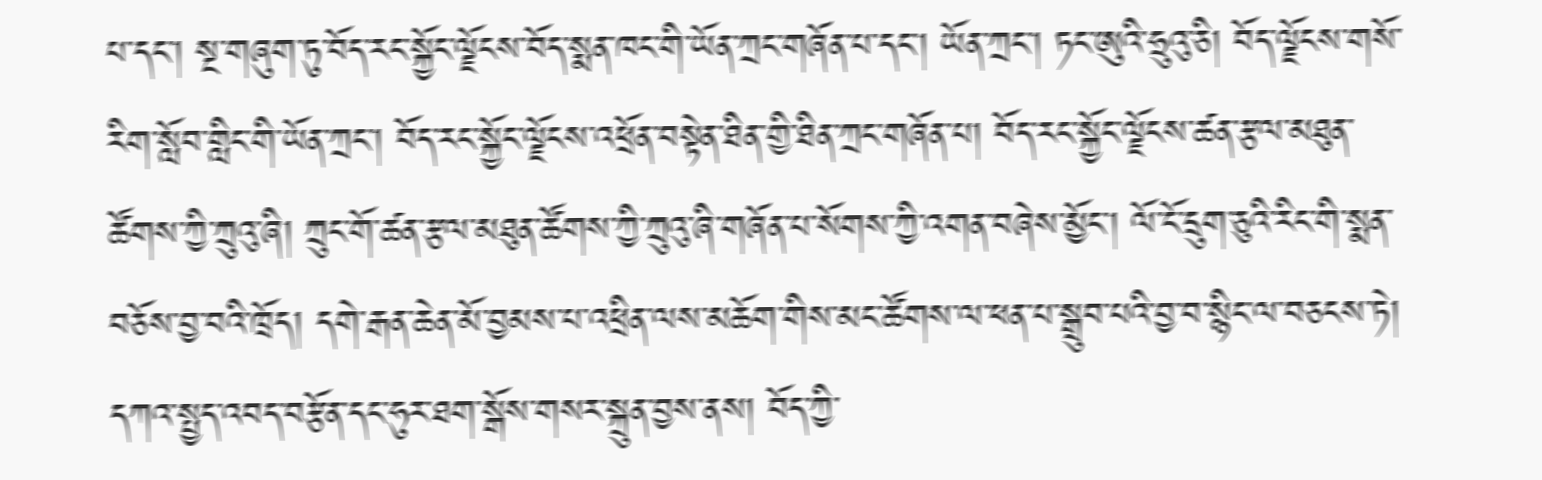པ་དང་། སྔ་གཞུག་ཏུ་བོད་རང་སྐྱོང་ལྗོངས་བོད་སྨན་ཁང་གི་ཡོན་ཀྲང་གཞོན་པ་དང་། ཡོན་ཀྲང་། ཏང་ཨུའི་ཧྲུའུ་ཅི། བོད་ལྗོངས་གསོ་རིག་སློབ་གླིང་གི་ཡོན་ཀྲང་། བོད་རང་སྐྱོང་ལྗོངས་འཕྲོན་བསྟེན་ཐིན་གྱི་ཐིན་ཀྲང་གཞོན་པ། བོད་རང་སྐྱོང་ལྗོངས་ཚན་རྩལ་མཐུན་ཚོགས་ཀྱི་ཀྲུའུ་ཞི། ཀྲུང་གོ་ཚན་རྩལ་མཐུན་ཚོགས་ཀྱི་ཀྲུའུ་ཞི་གཞོན་པ་སོགས་ཀྱི་འགན་བཞེས་མྱོང་། ལོ་ངོ་དྲུག་ཅུའི་རིང་གི་སྨན་བཅོས་བྱ་བའི་ཁྲོད། དགེ་རྒན་ཆེན་མོ་བྱམས་པ་འཕྲིན་ལས་མཆོག་གིས་མང་ཚོགས་ལ་ཕན་པ་སྒྲུབ་པའི་བྱ་བ་སྙིང་ལ་བཅངས་ཏེ། དཀའ་སྤྱད་འབད་བརྩོན་དང་ཧུར་ཐག་སྒོས་གསར་སྐྲུན་བྱས་ནས། བོད་ཀྱི་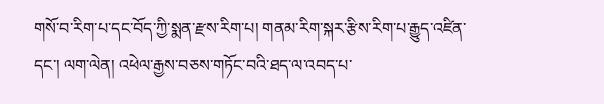གསོ་བ་རིག་པ་དང་བོད་ཀྱི་སྨན་རྫས་རིག་པ། གནམ་རིག་སྐར་རྩིས་རིག་པ་རྒྱུད་འཛིན་དང་། ལག་ལེན། འཕེལ་རྒྱས་བཅས་གཏོང་བའི་ཐད་ལ་འབད་པ་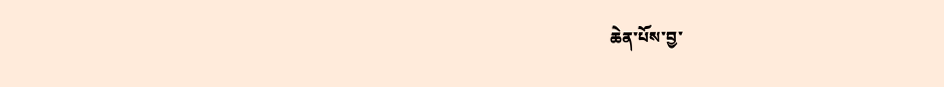ཆེན་པོས་བྱ་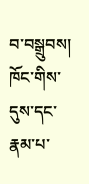བ་བསྒྲུབས། ཁོང་གིས་དུས་དང་རྣམ་པ་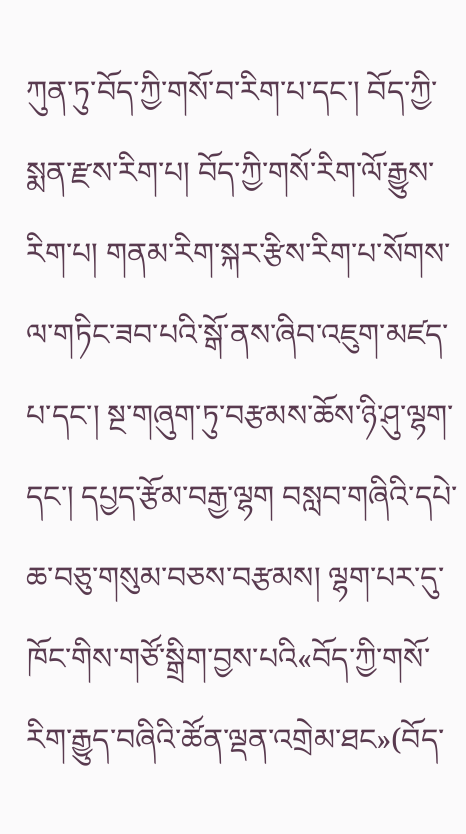ཀུན་ཏུ་བོད་ཀྱི་གསོ་བ་རིག་པ་དང་། བོད་ཀྱི་སྨན་རྫས་རིག་པ། བོད་ཀྱི་གསོ་རིག་ལོ་རྒྱུས་རིག་པ། གནམ་རིག་སྐར་རྩིས་རིག་པ་སོགས་ལ་གཏིང་ཟབ་པའི་སྒོ་ནས་ཞིབ་འཇུག་མཛད་པ་དང་། སྔ་གཞུག་ཏུ་བརྩམས་ཆོས་ཉི་ཤུ་ལྷག་དང་། དཔྱད་རྩོམ་བརྒྱ་ལྷག བསླབ་གཞིའི་དཔེ་ཆ་བཅུ་གསུམ་བཅས་བརྩམས། ལྷག་པར་དུ་ཁོང་གིས་གཙོ་སྒྲིག་བྱས་པའི«བོད་ཀྱི་གསོ་རིག་རྒྱུད་བཞིའི་ཚོན་ལྡན་འགྲེམ་ཐང»(བོད་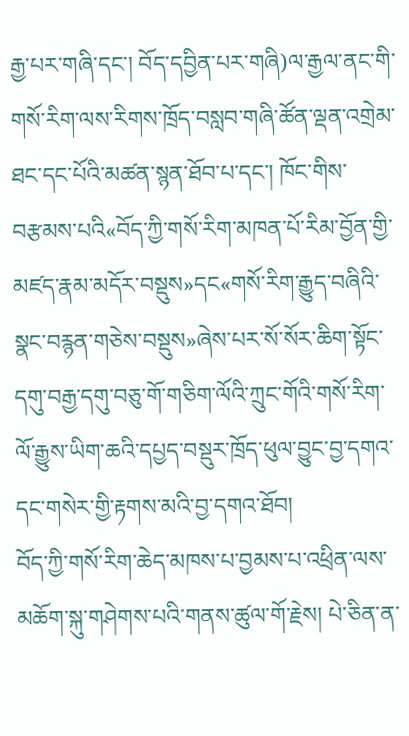རྒྱ་པར་གཞི་དང་། བོད་དབྱིན་པར་གཞི)ལ་རྒྱལ་ནང་གི་གསོ་རིག་ལས་རིགས་ཁྲོད་བསླབ་གཞི་ཚོན་ལྡན་འགྲེམ་ཐང་དང་པོའི་མཚན་སྙན་ཐོབ་པ་དང་། ཁོང་གིས་བརྩམས་པའི«བོད་ཀྱི་གསོ་རིག་མཁན་པོ་རིམ་བྱོན་གྱི་མཛད་རྣམ་མདོར་བསྡུས»དང«གསོ་རིག་རྒྱུད་བཞིའི་སྣང་བརྙན་གཅེས་བསྡུས»ཞེས་པར་སོ་སོར་ཆིག་སྟོང་དགུ་བརྒྱ་དགུ་བཅུ་གོ་གཅིག་ལོའི་ཀྲུང་གོའི་གསོ་རིག་ལོ་རྒྱུས་ཡིག་ཆའི་དཔྱད་བསྡུར་ཁྲོད་ཕུལ་བྱུང་བྱ་དགའ་དང་གསེར་གྱི་རྟགས་མའི་བྱ་དགའ་ཐོབ།
བོད་ཀྱི་གསོ་རིག་ཆེད་མཁས་པ་བྱམས་པ་འཕྲིན་ལས་མཆོག་སྐུ་གཤེགས་པའི་གནས་ཚུལ་གོ་རྗེས། པེ་ཅིན་ན་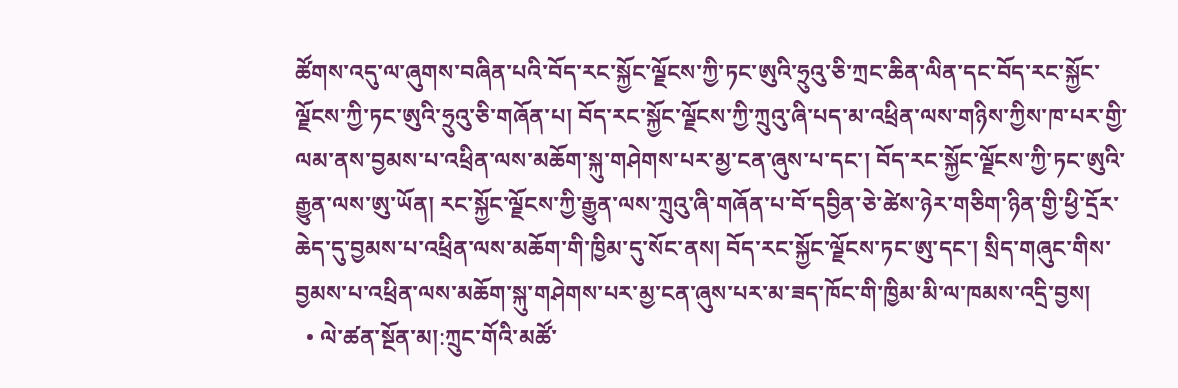ཚོགས་འདུ་ལ་ཞུགས་བཞིན་པའི་བོད་རང་སྐྱོང་ལྗོངས་ཀྱི་ཏང་ཨུའི་ཧྲུའུ་ཅི་ཀྲང་ཆིན་ལིན་དང་བོད་རང་སྐྱོང་ལྗོངས་ཀྱི་ཏང་ཨུའི་ཧྲུའུ་ཅི་གཞོན་པ། བོད་རང་སྐྱོང་ལྗོངས་ཀྱི་ཀྲུའུ་ཞི་པད་མ་འཕྲིན་ལས་གཉིས་ཀྱིས་ཁ་པར་གྱི་ལམ་ནས་བྱམས་པ་འཕྲིན་ལས་མཆོག་སྐུ་གཤེགས་པར་མྱ་ངན་ཞུས་པ་དང་། བོད་རང་སྐྱོང་ལྗོངས་ཀྱི་ཏང་ཨུའི་རྒྱུན་ལས་ཨུ་ཡོན། རང་སྐྱོང་ལྗོངས་ཀྱི་རྒྱུན་ལས་ཀྲུའུ་ཞི་གཞོན་པ་བོ་དབྱིན་ཅེ་ཚེས་ཉེར་གཅིག་ཉིན་གྱི་ཕྱི་དྲོར་ཆེད་དུ་བྱམས་པ་འཕྲིན་ལས་མཆོག་གི་ཁྱིམ་དུ་སོང་ནས། བོད་རང་སྐྱོང་ལྗོངས་ཏང་ཨུ་དང་། སྲིད་གཞུང་གིས་བྱམས་པ་འཕྲིན་ལས་མཆོག་སྐུ་གཤེགས་པར་མྱ་ངན་ཞུས་པར་མ་ཟད་ཁོང་གི་ཁྱིམ་མི་ལ་ཁམས་འདྲི་བྱས།
  • ལེ་ཚན་སྔོན་མ།:ཀྲུང་གོའི་མཚོ་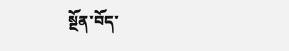སྔོན་བོད་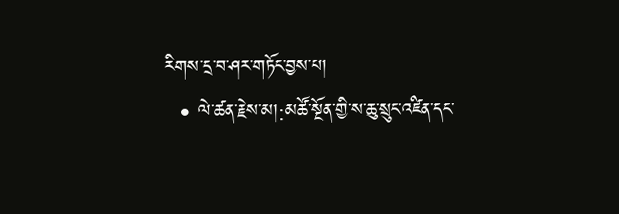རིགས་དྲ་བ་ཤར་གཏོང་བྱས་པ།
  • ལེ་ཚན་རྗེས་མ།:མཚོ་སྔོན་གྱི་ས་ཆུ་སྲུང་འཛིན་དང་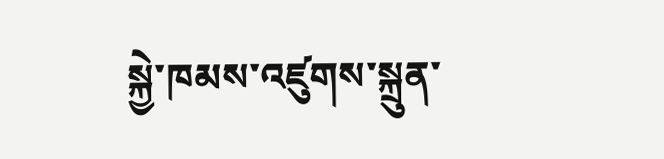སྐྱེ་ཁམས་འཛུགས་སྐྲུན་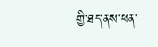གྱི་ཐད་ནས་ཕན་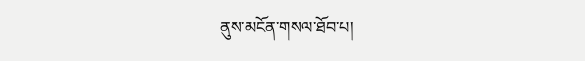ནུས་མངོན་གསལ་ཐོབ་པ།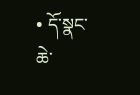• དོ་སྣང་ཆེ་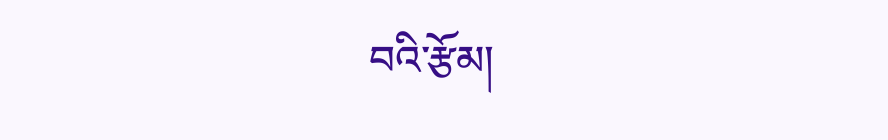བའི་རྩོམ།